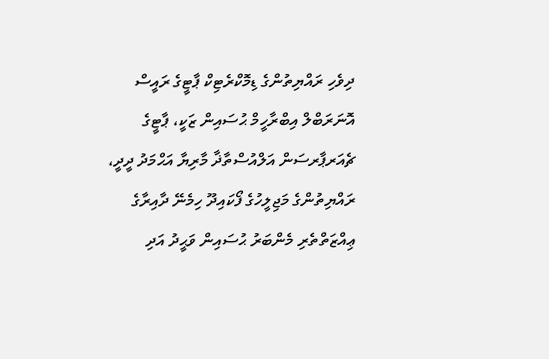ދިވެހި ރައްޔިތުންގެ ޑިމޮކްރެޓިކް ޕާޓީގެ ރައީސް އޮނަރަބްލް އިބްރާހީމް ޙުސައިން ޒަކީ، ޕާޓީގެ ޗެއަރޕާރސަން އަލްއުސްތާޛާ މާރިޔާ އަޙްމަދު ދީދީ، ރައްޔިތުންގެ މަޖިލީހުގެ ފޯކައިދޫ ހިމެނޭ ދާއިރާގެ ޢިއްޒަތްތެރި މެންބަރު ޙުސައިން ވަޙީދު އަދި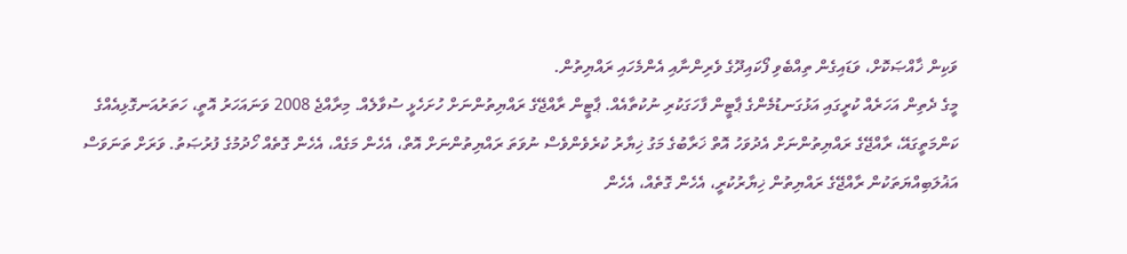ވަކިން ޚާއްޞަކޮށް، ވަޑައިގެން ތިއްބެވި ފޯކައިދޫގެ ވެރިންނާއި އެންމެހައި ރައްޔިތުން.
މީގެ ދެތިން އަހަރެއް ކުރީގައި އަޅުގަނޑުމެންގެ ޕާޓީން ފާހަގަކުރި ނުކުތާއެއް. ޕާޓީން ރާއްޖޭގެ ރައްޔިތުންނަށް ހުށަހެޅީ ސުވާލެއް. މިރާއްޖެ 2008 ވަނައަހަރު އޮތީ، ހަތަރުއަނގޮޅިއެއްގެ ކަންމަތީގައޭ، ރާއްޖޭގެ ރައްޔިތުންނަށް އެދުވަހު އޮތް ޚަރާބުގެ މަގު ޚިޔާރު ކުރެވެންވެސް ނުވަތަ ރައްޔިތުންނަށް އޮތް، އެހެން މަގެއް، އެހެން ގޮތެއް ހޯދުމުގެ ފުރުޞަތު. ވަރަށް ތަނަވަސް އަޣުލަބިއްޔަތަކުން ރާއްޖޭގެ ރައްޔިތުން ޚިޔާރުކުރީ، އެހެން ގޮތެއް، އެހެން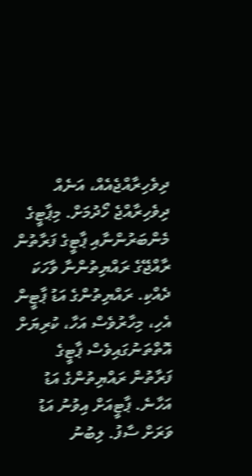ދިވެހިރާއްޖެއެއް، އަނެއް ދިވެހިރާއްޖެ ހޯދުމަށް. މިޕާޓީގެ މެންބަރުންނާއި ޕާޓީގެ ފަރާތުން ރާއްޖޭގެ ރައްޔިތުންނާ ވާހަކަ ދެއްކި. ރައްޔިތުންގެ އަޑު ޕާޓީން އެހި، މިހާރުވެސް އަހާ، ކުރިޔަށް އޮތްތަނުގައިވެސް ޕާޓީގެ ފަރާތުން ރައްޔިތުންގެ އަޑު އަހާނެ. ޕާޓީއަށް އިވުނު އަޑު ވަރަށް ސާފު. ލިބުނު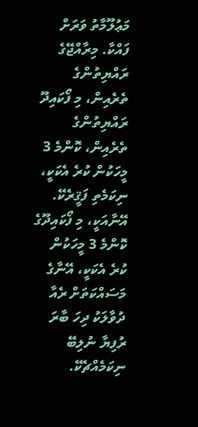މަޢުލޫމާތު ވަރަށް ފައްކާ. މިރާއްޖޭގެ ރައްޔިތުންގެ ތެރެއިން، މި ފޯކައިދޫ ރައްޔިތުންގެ ތެރެއިން، ކޮންމެ 3 މީހަކުން ކުރެ އެކަކީ، ނިކަމެތި ފަޤީރެކޭ. އޭނާއަކީ، މި ފޯކައިދޫގެ ކޮންމެ 3 މީހަކުން ކުރެ އެކަކީ، އޭނާގެ މަސައްކަތަށް ރެއާ ދުވާލަކު ދިހަ ބާރަ ރުފިޔާ ނުލިބޭ ނިކަމެއްޗެކޭ.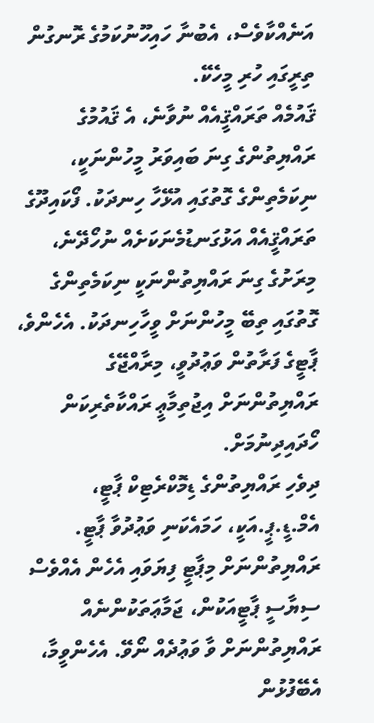އަނެއްކާވެސް، އެބުނާ ހައިހޫނުކަމުގެ ރޮނގުން ތިރީގައި ހުރި މީހެކޭ.
ޤައުމެއް ތަރައްޤީއެއް ނުވާނެ، އެ ޤައުމުގެ ރައްޔިތުންގެ ގިނަ ބައިވަރު މީހުންނަކީ، ނިކަމެތިންގެ ގޮތުގައި އުޅޭހާ ހިނދަކު. ފޯކައިދޫގެ ތަރައްޤީއެއް އަޅުގަނޑުމެނަކަށެއް ނުހޯދޭނެ، މިރަށުގެ ގިނަ ރައްޔިތުންނަކީ ނިކަމެތިންގެ ގޮތުގައި ތިބޭ މީހުންނަށް ވީހާހިނދަކު. އެހެންވެ، ޕާޓީގެ ފަރާތުން ވަޢުދުވީ، މިރާއްޖޭގެ ރައްޔިތުންނަށް އިޖުތިމާޢީ ރައްކާތެރިކަން ހޯދައިދިނުމަށް.
ދިވެހި ރައްޔިތުންގެ ޑިމޮކްރެޓިކް ޕާޓީ، އެމް.ޑީ.ޕީ.އަކީ، ހަމައެކަނި ވަޢުދުވާ ޕާޓީ. ރައްޔިތުންނަށް މިޕާޓީ ފިޔަވައި އެހެން އެއްވެސް ސިޔާސީ ޕާޓީއަކުން، ޖަމާޢަތަކުންނެއް ރައްޔިތުންނަށް ވާ ވަޢުދެއް ނޯވޭ. އެހެންވީމާ، އެބޭފުޅުން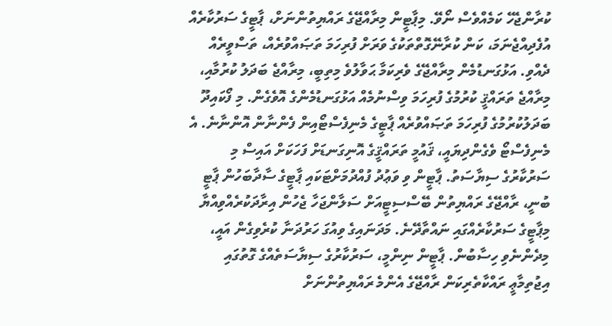ކުރާންޖެހޭ ކަމެއްވެސް ނޯވޭ. މިޕާޓީން މިރާއްޖޭގެ ރައްޔިތުންނަށް، ޕާޓީގެ ސަރުކާރެއް އުފެދިއްޖެނަމަ، ކަން ކުރާނޭގޮތްތަކުގެ ވަރަށް ފުރިހަމަ ތަޞައްވުރެއް، ތަސްވީރެއް ދެއްވި. އަޅުގަނޑުމެން މިރާއްޖޭގެ ވެރިކަމާ ޙަވާލުވެ މިތިބީ، މިރާއްޖެ ބަދަލު ކުރުމާއި، މިރާއްޖެ ތަރައްޤީ ކުރުމުގެ ފުރިހަމަ ވިސްނުމެއް އަޅުގަނޑުމެންގެ އޮވެގެން. މި ފޯކައިދޫ ބަދަލުކުރުމުގެ ފުރިހަމަ ތަޞައްވުރެއް ޕާޓީގެ މެނިފެސްޓޯއިން ފެންނާން އޮންނާނެ. އެ މެނިފެސްޓޯ ވެގެންދިޔައީ، ޤައުމީ ތަރައްޤީގެ އޮނިގަނޑަށް ފަހަކަށް އައިސް މި ސަރުކާރުގެ ސިޔާސަތު. ޕާޓީން ވި ވަޢުދު ފުއްދުމަށްޓަކައި ޕާޓީގެ ސާދާބަހުން ޕާޓީ ބުނީ، ރާއްޖޭގެ ރައްޔިތުން ބޭސްސިޓީއަށް ސަލާންޖަހާ ޖެހުން އިރާދަކުރެއްވިއްޔާ މިޕާޓީގެ ސަރުކާރެއްގައި ނައްތާދޭނެ. މަދަނައިގެ ވިއުގަ ހަރުދަނާ ކުރެވިގެން އައީ، މިދެންނެވި ހިސާބުން. ޕާޓީން ނިންމީ، ސަރުކާރުގެ ސިޔާސަތެއްގެ ގޮތުގައި އިޖުތިމާޢީ ރައްކާތެރިކަން ރާއްޖޭގެ އެންމެ ރައްޔިތުންނަށް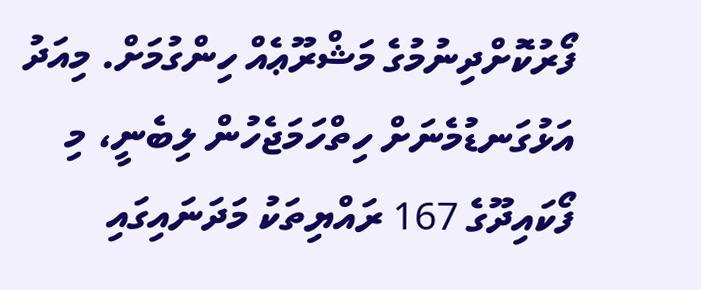ފޯރުކޮށްދިނުމުގެ މަޝްރޫޢެއް ހިންގުމަށް. މިއަދު އަޅުގަނޑުމެނަށް ހިތްހަމަޖެހުން ލިބެނީ، މި ފޯކައިދޫގެ 167 ރައްޔިތަކު މަދަނައިގައި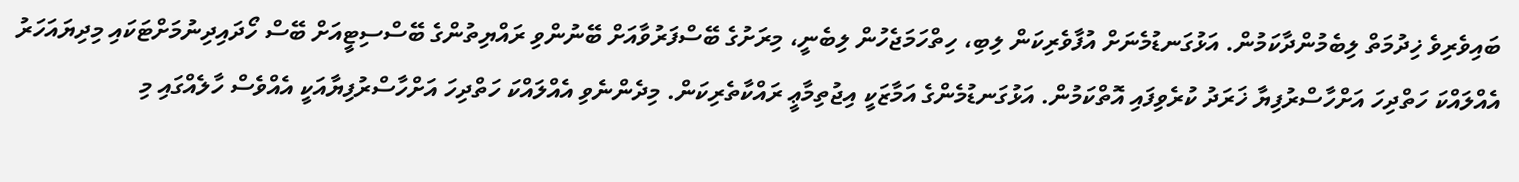ބައިވެރިވެ ޚިދުމަތް ލިބެމުންދާކަމުން. އަޅުގަނޑުމެނަށް އުފާވެރިކަން ލިބި، ހިތްހަމަޖެހުން ލިބެނީ، މިރަށުގެ ބޭސްފަރުވާއަށް ބޭނުންވި ރައްޔިތުންގެ ބޭސްސިޓީއަށް ބޭސް ހޯދައިދިނުމަށްޓަކައި މިދިޔައަހަރު އެއްލައްކަ ހަތްދިހަ އަށްހާސްރުފިޔާ ޚަރަދު ކުރެވިފައި އޮތްކަމުން. އަޅުގަނޑުމެންގެ އަމާޒަކީ އިޖުތިމާޢީ ރައްކާތެރިކަން. މިދެންނެވި އެއްލައްކަ ހަތްދިހަ އަށްހާސްރުފިޔާއަކީ އެއްވެސް ހާލެއްގައި މި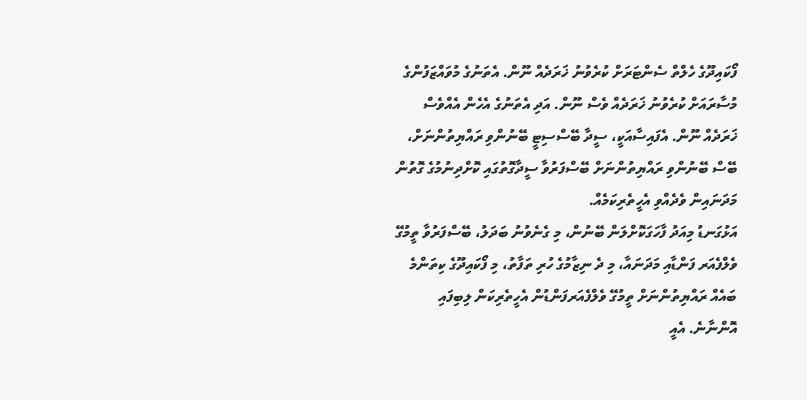ފޯކައިދޫގެ ހެލްތް ސެންޓަރަށް ކުރެވުނު ޚަރަދެއް ނޫން. އެތަނުގެ މުވައްޒަފުންގެ މުސާރައަށް ކުރެވުނު ޚަރަދެއް ވެސް ނޫން. އަދި އެތަނުގެ އެހެން އެއްވެސް ޚަރަދެއް ނޫން. އެފައިސާއަކީ، ސީދާ ބޭސްސިޓީ ބޭނުންވި ރައްޔިތުންނަށް، ބޭސް ބޭނުންވި ރައްޔިތުންނަށް ބޭސްފަރުވާ ސީދާގޮތުގައި ކޮށްދިނުމުގެ ގޮތުން މަދަނައިން ވެދެއްވި އެހީތެރިކަމެއް.
އަޅުގަނޑު މިއަދު ފާހަގަކޮށްލަން ބޭނުން، މި ގެނެވުނު ބަދަލު، ބޭސްފަރުވާ ތީމުގޭ ވެލްފެއަރ ފަންޑާއި މަދަނައާ، މި ދެ ނިޒާމުގެ ހުރި ތަފާތު، މި ފޯކައިދޫގެ ކިތަންމެ ބައެއް ރައްޔިތުންނަށް ތީމުގޭ ވެލްފެއަރފަންޑުން އެހީތެރިކަން ލިބިފައި އޮންނާނެ. އެއީ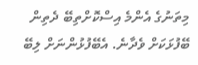މިތަނުގެ އެންމެ އިސްކޮށްތިބޭ ދެތިން ބޭފުޅަކަށް ވެދާނެ. އެބޭފުޅުންނަށް ލިބޭ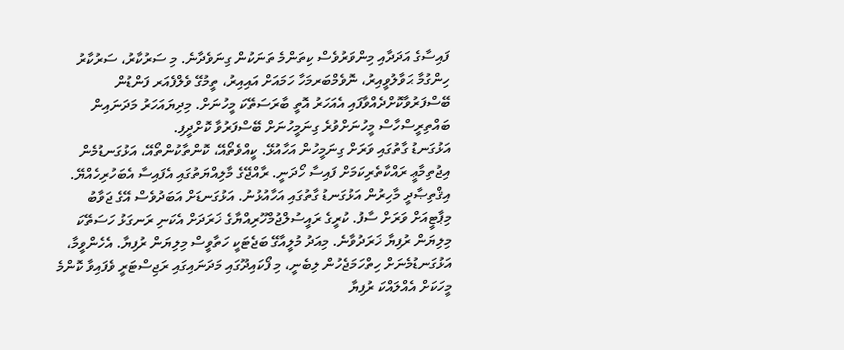ފައިސާގެ އަދަދާއި މިންވަރުވެސް ކިތަންމެ ތަނަކުން ގިނަވެދާނެ. މި ސަރުކާރު، ސަރުކާރު ހިންގުމާ ޙަވާލުވީއިރު، ނޮވެމްބަރމަހާ ހަމައަށް އައިއިރު، ތީމުގޭ ވެލްފެއަރ ފަންޑުން ބޭސްފަރުވާކޮށްދެއްވާފައި އެއަހަރު އޮތީ ބާރަސަތޭކަ މީހުނަށް. މިދިޔައަހަރު މަދަނައިން ބައްތިރީސްހާސް މީހުނަށްވުރެ ގިނަމީހުނަށް ބޭސްފަރުވާ ކޮށްދީފި.
އަޅުގަނޑު ގާތުގައި ވަރަށް ގިނަމީހުން އަހާއުޅޭ. ކީއްވެތޯއޭ، ކޮންތާކުންތޯއޭ، އަޅުގަނޑުމެން އިޖުތިމާޢީ ރައްކާތެރިކަމަށް ފައިސާ ހޯދަނީ. ރާއްޖޭގެ މާލިއްޔަތުގައި އެފައިސާ އެބަހުރިހެއްޔޭ. އިޤްތިޞާދީ މާހިރުން އަޅުގަނޑު ގާތުގައި އަހާއުޅުނު. އަޅުގަނޑަށް އަބަދުވެސް އޭގެ ޖަވާބު މިޕާޓީއަށް ވަރަށް ސާފު. ކުރީގެ ރައީސުލްޖުމްހޫރިއްޔާގެ ޚަރަދަށް އެކަނި ރަނގަޅު ހަސަތޭކަ މިލިޔަން ރުފިޔާ ޚަރަދުވާނެ. މިއަދު މުލީއާގޭ ބަޖެޓަކީ ހަތާވީސް މިލިޔަން ރުފިޔާ. އެހެންވީމާ، އަޅުގަނޑުމެނަށް ހިތްހަމަޖެހުން ލިބެނީ، މި ފޯކައިދޫގައި މަދަނައިގައި ރަޖިސްޓަރީ ވެފައިވާ ކޮންމެ މީހަކަށް އެއްލައްކަ ރުފިޔާ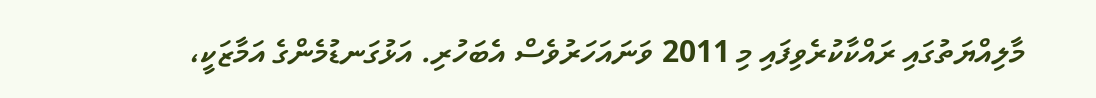މާލިއްޔަތުގައި ރައްކާކުރެވިފައި މި 2011 ވަނައަހަރުވެސް އެބަހުރި. އަޅުގަނޑުމެންގެ އަމާޒަކީ،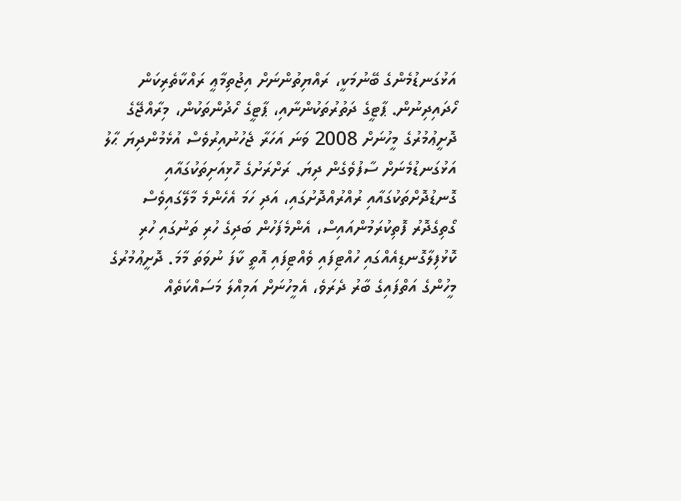އަޅުގަނޑުމެންގެ ބޭނުމަކީ، ރައްޔިތުންނަށް އިޖުތިމާޢީ ރައްކާތެރިކަން ހޯދައިދިނުން. ޕާޓީގެ ދަތުރުތަކުންނާއި، ޕާޓީގެ ހޯދުންތަކުން، މިރާއްޖޭގެ ދޮށީޢުމުރުގެ މީހުނަށް 2008 ވަނަ އަހަރާ ޖެހުނުއިރުވެސް އުޅެމުންދިޔަ ޙާލު އަޅުގަނޑުމެނަށް ސާފުވެގެން ދިޔަ. ރަށްރަށުގެ ހޮޅިއަށިތަކުގައާއި ގޮނޑުދޮށްތަކުގައާއި ރުއްރުއްދޮށުގައި، އަދި ހަމަ އެހެންމެ މާލޭގައިވެސް ގޯތިގެދޮރު ފޮތިކުރަމުންއައިސް، އެންމެފަހުން ބަދިގެ ހުރި ތަނުގައި ހުރި ކޮޅުފިލާގޮނޑިއެއްގައި ހުއްޓިފައި ވެއްޓިފައި އޮތީ ކާފަ ނުވަތަ މާމަ. ދޮށީޢުމުރުގެ މީހުންގެ އަތްފައިގެ ބާރު ދެރަވެ، އެމީހުނަށް އަމިއްލަ މަސައްކަތެއް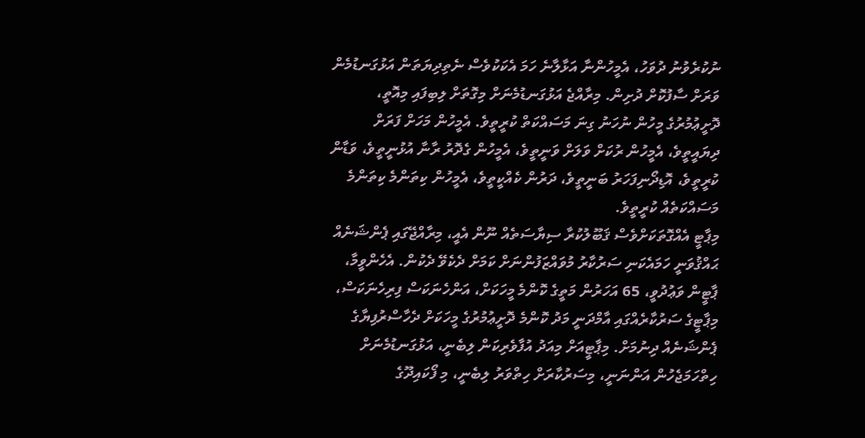ނުކުރެވުނު ދުވަހު، އެމީހުންނާ އަޅާލާނެ ހަމަ އެކަކުވެސް ނެތިދިޔަތަން އަޅުގަނޑުމެން ވަރަށް ސާފުކޮށް ދުށިން. މިރާއްޖެ އަޅުގަނޑުމެނަށް މިގޮތަށް ލިބިފައި މިއޮތީ، ދޮށީޢުމުރުގެ މީހުން ނުހަނު ގިނަ މަސައްކަތް ކުރީތީވެ. އެމީހުން މަހަށް ފަރަށް ދިޔައީތީވެ، އެމީހުން ރުކަށް ވަލަށް ވަނީތީވެ، އެމީހުން ގެދޮރު ރާނާ އުޅުނީތީވެ، ވަޑާން ކުރީތީވެ، އޮޑިދޯނިފަހަރު ބަނީތީވެ، ދަރުން ކެއްކީތީވެ، އެމީހުން ކިތަންމެ ކިތަންމެ މަސައްކަތެއް ކުރީތީވެ.
މިޕާޓީ އެއްގޮތަކަށްވެސް ޤަބޫލުކުރާ ސިޔާސަތެއް ނޫން އެއީ، މިރާއްޖޭގައި ޕެންޝަނެއް ޙައްޤުވަނީ ހަމައެކަނި ސަރުކާރު މުވައްޒަފުންނަށް ކަމަށް ދެކެވޭ ދެކުން. އެހެންވީމާ، ޕާޓީން ވަޢުދުވީ، 65 އަހަރުން މަތީގެ ކޮންމެ މީހަކަށް، އަންހެނަކަސް ފިރިހެނަކަސް، މިޕާޓީގެ ސަރުކާރެއްގައި އާމްދަނީ މަދު ކޮންމެ ދޮށީޢުމުރުގެ މީހަކަށް ދެހާސްރުފިޔާގެ ޕެންޝަނެއް ދިނުމަށް. މިޕާޓީއަށް މިއަދު އުފާވެރިކަން ލިބެނީ، އަޅުގަނޑުމެނަށް ހިތްހަމަޖެހުން އަންނަނީ، މިސަރުކާރަށް ހިތްވަރު ލިބެނީ، މި ފޯކައިދޫގެ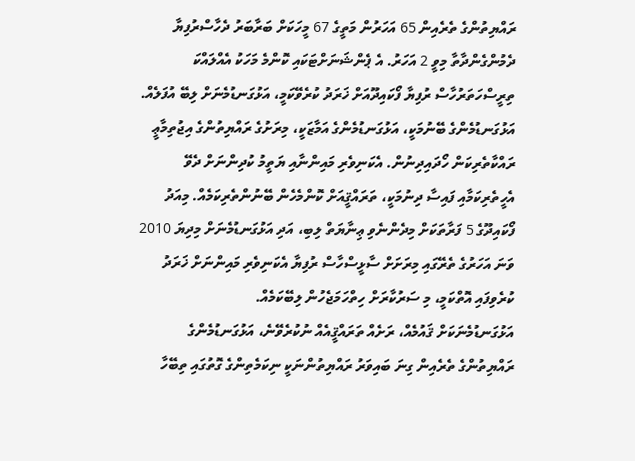ރައްޔިތުންގެ ތެރެއިން 65 އަހަރުން މަތީގެ 67 މީހަކަށް ބަރާބަރު ދެހާސްރުފިޔާ ދެމުންގެންދާތާ މިވީ 2 އަހަރު. އެ ޕެންޝަނަށްޓަކައި ކޮންމެ މަހަކު އެއްލައްކަ ތިރީސްހަތަރުހާސް ރުފިޔާ ފޯކައިދޫއަށް ޚަރަދު ކުރެވޭކަމީ، އަޅުގަނޑުމެނަށް ލިބޭ އުފަލެއް. އަޅުގަނޑުމެންގެ ބޭނުމަކީ، އަޅުގަނޑުމެންގެ އަމާޒަކީ، މިރަށުގެ ރައްޔިތުންގެ އިޖުތިމާޢީ ރައްކާތެރިކަން ހޯދައިދިނުން. އެކަނިވެރި މައިންނާއި ޔަތީމު ކުދިންނަށް ދެވޭ އެހީތެރިކަމާއި ފައިސާ ދިނުމަކީ، ތަރައްޤީއަށް ކޮންމެހެން ބޭނުންތެރިކަމެއް. މިއަދު ފޯކައިދޫގެ 5 ފަރާތަކަށް މިދެންނެވި ޢިނާޔަތް ލިބި، އަދި އަޅުގަނޑުމެނަށް މިދިޔަ 2010 ވަނަ އަހަރުގެ ތެރޭގައި މިރަށަށް ސާޅީސްހާސް ރުފިޔާ އެކަނިވެރި މައިންނަށް ޚަރަދު ކުރެވިފައި އޮތްކަމީ، މި ސަރުކާރަށް ހިތްހަމަޖެހުން ލިބޭކަމެއް.
އަޅުގަނޑުމެނަކަށް ޤައުމެއް، ރަށެއް ތަރައްޤީއެއް ނުކުރެވޭނެ، އަޅުގަނޑުމެންގެ ރައްޔިތުންގެ ތެރެއިން ގިނަ ބައިވަރު ރައްޔިތުންނަކީ ނިކަމެތިންގެ ގޮތުގައި ތިބޭހާ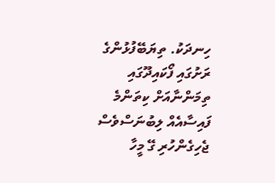ހިނދަކު. ތިޔަބޭފުޅުންގެ ރަށުގައި ފޯކައިދޫގައި ތިމަންނާއަށް ކިތަންމެ ފައިސާއެއް ލިބުނަސްވެސް ޖެހިގެންހުރި ގޭ މީހާ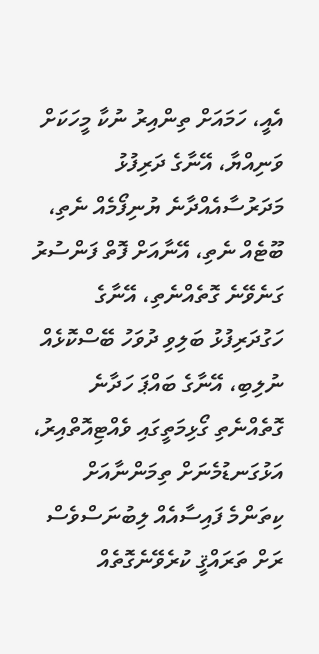އެއީ، ހަމައަށް ތިންއިރު ނުކާ މީހަކަށް ވަނިއްޔާ، އޭނާގެ ދަރިފުޅު މަދަރުސާއެއްދާނެ ޔުނިފޯމެއް ނެތި، ބޫޓެއް ނެތި، އޭނާއަށް ފޮތް ފަންސުރު ގަނެވޭނެ ގޮތެއްނެތި، އޭނާގެ ހަގުދަރިފުޅު ބަލިވި ދުވަހު ބޭސްކޮޅެއް ނުލިބި، އޭނާގެ ބައްޕަ ހަދާނެ ގޮތެއްނެތި ގޯޅިމަތީގައި ވެއްޓިއޮތްއިރު، އަޅުގަނޑުމެނަށް ތިމަންނާއަށް ކިތަންމެ ފައިސާއެއް ލިބުނަސްވެސް ރަށް ތަރައްޤީ ކުރެވޭނެގޮތެއް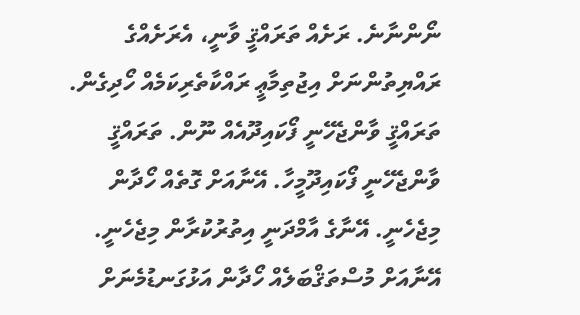ނޯންނާނެ. ރަށެއް ތަރައްޤީ ވާނީ، އެރަށެއްގެ ރައްޔިތުންނަށް އިޖުތިމާޢީ ރައްކާތެރިކަމެއް ހޯދިގެން.
ތަރައްޤީ ވާންޖެހޭނީ ފޯކައިދޫއެއް ނޫން. ތަރައްޤީ ވާންޖެހޭނީ ފޯކައިދޫމީހާ. އޭނާއަށް ގޮތެއް ހޯދާން މިޖެހެނީ. އޭނާގެ އާމްދަނީ އިތުރުކުރާން މިޖެހެނީ. އޭނާއަށް މުސްތަޤްބަލެއް ހޯދާން އަޅުގަނޑުމެނަށް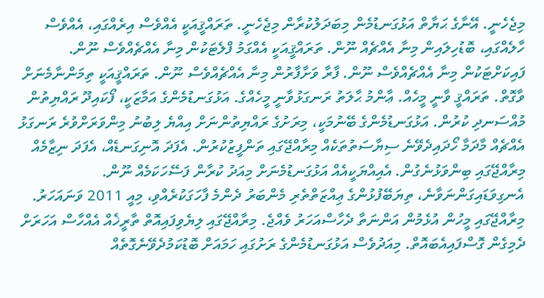މިޖެހެނީ. އޭނާގެ ޙަޔާތް އަޅުގަނޑުމެން މިބަދަލުކުރާން މިޖެހެނީ. ތަރައްޤީއަކީ އެއްވެސް އިރެއްގައި، އެއްވެސް ހާލެއްގައި، ބޮޑުހިލައިން މިނާ އެއްޗެއް ނޫން. ތަރައްޤީއަކީ އެއްގަމު ފްލެޓަކުން މިނާ އެއްޗެއްވެސް ނޫން. ފައިކަށްޓަކުން މިނާ އެއްޗެއްވެސް ނޫން. ފާރާ ވަށާފާރުން މިނާ އެއްޗެއްވެސް ނޫން. ތަރައްޤީއަކީ ތިމަންނާމެނަށް ވާގޮތް. ތަރައްޤީ ވާނީ މީހެއް. ޢާންމު ޙާލަތު ރަނގަޅުވާނީ މީހެއްގެ. އަޅުގަނޑުމެންގެ އަމާޒަކީ، ފޯކައިދޫ ރައްޔިތުން މުއްސަނދި ކުރުން. އަޅުގަނޑުމެންގެ ބޭނުމަކީ، މިރަށުގެ ރައްޔިތުންނަށް އިއްޔެ ލިބުނު މިންވަރަށްވުރެ ރަނގަޅު އެއްޗެއް މާދަމާ ހޯދައިދެވޭނެ ސިޔާސަތުތަކެއް މިރާއްޖޭގައި ތަންފީޒުކުރުން. އެފަދަ އޮނިގަނޑެއް، އެފަދަ ނިޒާމެއް މިރާއްޖޭގައި ބިންވަޅުނެގުން. އެއިއްޔަކީއެއް އަޅުގަނޑުމެނަށް މިއަދު ކުރާން ފަސޭހަކަމެއް ނޫން.
އެނގިވަޑައިގަންނަވާނެ، ތިޔަބޭފުޅުންގެ ޢިއްޒަތްތެރި މެންބަރު ދެންމެ ފާހަގަކުރެއްވި، މިއީ 2011 ވަނައަހަރު. މިރާއްޖޭގައި މީހުން އުޅެމުން އަންނަތާ ދެހާސްއަހަރު ވެއްޖެ. މިރާއްޖޭގައި ލިޔެވިފައިއޮތް ތާރީޚެއް އެއްހާސް އަހަރަށް ދެމިގެން ގޮސްފައިއެބައޮތް. މިއަދުވެސް އަޅުގަނޑުމެންގެ ރަށުގައި ހަމައަށް ބޮޑުކަމުދެވޭނެގޮތެއް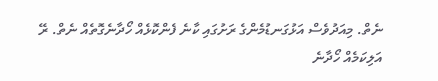ނެތް. މިއަދުވެސް އަޅުގަނޑުމެންގެ ރަށުގައި ކާނެ ފެންކޮޅެއް ހޯދާނެގޮތެއް ނެތް. ރޭ އަލިކަމެއް ހޯދާނެ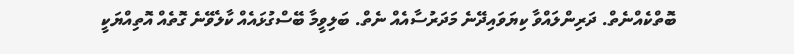ބޮތްކެއްނެތް. ދަރިންލައްވާ ކިޔަވައިދޭނެ މަދަރުސާއެއް ނެތް. ބަލިވީމާ ބޭސްގުޅައެއް ކާލެވޭނެ ގޮތެއް އޮތިއްޔަކީ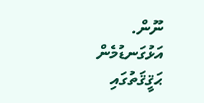ނޫން. އަޅުގަނޑުމެން ޙަޤީޤަތުގައި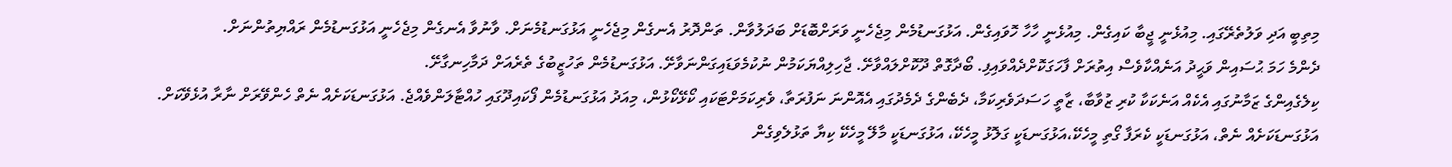މިތިބީ އަދި ވަލުތެރޭގައި. މިއުޅެނީ ޖީބާ ކައިގެން. މިއުޅެނީ ހާހާ ހޮވައިގެން. އަޅުގަނޑުމެން މިޖެހެނީ ވަރަށްބޮޑަށް ބަދަލުވާން. ތަންދޮރު އެނގެން މިޖެހެނީ އަޅުގަނޑުމެނަށް. ވާނުވާ އެނގެން މިޖެހެނީ އަޅުގަނޑުމެން ރައްޔިތުންނަށް.
ދެންމެ ހަމަ ޙުސައިން ވަޙީދު އަނެއްކާވެސް އިތުރަށް ފާހަގަކޮށްދެއްވައިފި. ބޯދާގޮތް ދޫކޮށްލައްވާށޭ. ޖާހިލިއްޔަކަމުން ނުކުމެވަޑައިގަންނަވާށޭ. އަޅުގަނޑުމެން ތަހުޒީބުގެ ތެރެއަށް ދަމާހިނގާށޭ.
ކިލެގެއިންގެ ޒަމާނުގައި އެކެއް އަނެކަކާ ކުރި ޒުވާބާ، ޒާތީ ހަސަދަވެރިކަމާ، ދެބެންގެ ދެމެދުގައި އެއޮންނަ ނަފުރަތާ، ވެރިކަމަށްޓަކައި ކޯޅޭކޯޅުން، މިއަދު އަޅުގަނޑުމެން ފޯކައިދޫގައި ހުއްޓާލަންވެއްޖެ. އަޅުގަނޑަކަށެއް ނެތް ހެންވޭރަށް ނާރާ އުޅެވޭކަށް. އަޅުގަނޑަކަށެއް ނެތް، އަޅުގަނޑަކީ ކެރަފާ ގޯތި މީހެކޭ،އަޅުގަނޑަކީ ގަލޮޅު މީހެކޭ، އަޅުގަނޑަކީ މާލޭ މީހެކޭ ކިޔާ ތަޅުލެވިގެން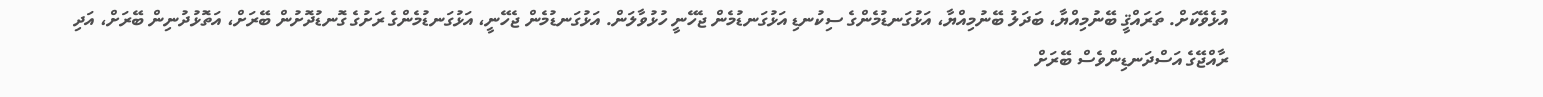އުޅެވޭކަށް. ތަރައްޤީ ބޭނުމިއްޔާ، ބަދަލު ބޭނުމިއްޔާ، އަޅުގަނޑުމެންގެ ސިކުނޑި އަޅުގަނޑުމެން ޖެހޭނީ ހުޅުވާލަން. އަޅުގަނޑުމެން ޖެހޭނީ، އަޅުގަނޑުމެންގެ ރަށުގެ ގޮނޑުދޮށުން ބޭރަށް، އަތޮޅުދުނިން ބޭރަށް، އަދި ރާއްޖޭގެ އަސްދަނޑިންވެސް ބޭރަށް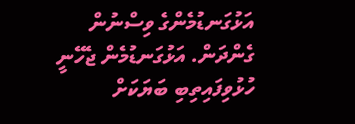އަޅުގަނޑުމެންގެ ވިސްނުން ގެންދަން. އަޅުގަނޑުމެން ޖެހޭނީ ހުޅުވިފައިތިބި ބަޔަކަށް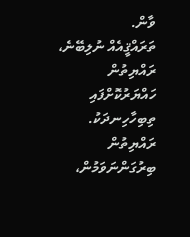ވާން.
ތަރައްޤީއެއް ނުލިބޭނެ، ރައްޔިތުން ހައްޔަރުކޮށްފައި ތިބިހާހިނދަކު. ރައްޔިތުން ބިރުގަންނަވަމުން،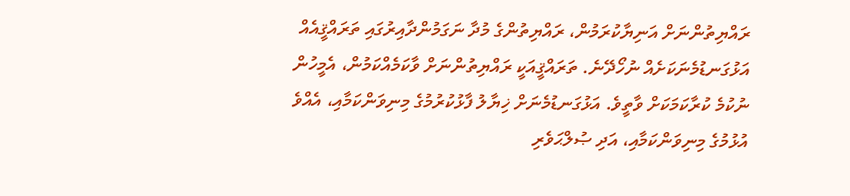ރައްޔިތުންނަށް އަނިޔާކުރަމުން، ރައްޔިތުންގެ މުދާ ނަގަމުންދާއިރުގައި ތަރައްޤީއެއް އަޅުގަނޑުމެނަކަށެއް ނުހޯދޭނެ. ތަރައްޤީއަކީ ރައްޔިތުންނަށް ވާކަމެއްކަމުން، އެމީހުން ނުކުމެ ކުރާކަމަކަށް ވާތީވެ. އަޅުގަނޑުމެނަށް ޚިޔާލު ފާޅުކުރުމުގެ މިނިވަންކަމާއި، އެއްވެ އުޅުމުގެ މިނިވަންކަމާއި، އަދި ޞުލްޙަވެރި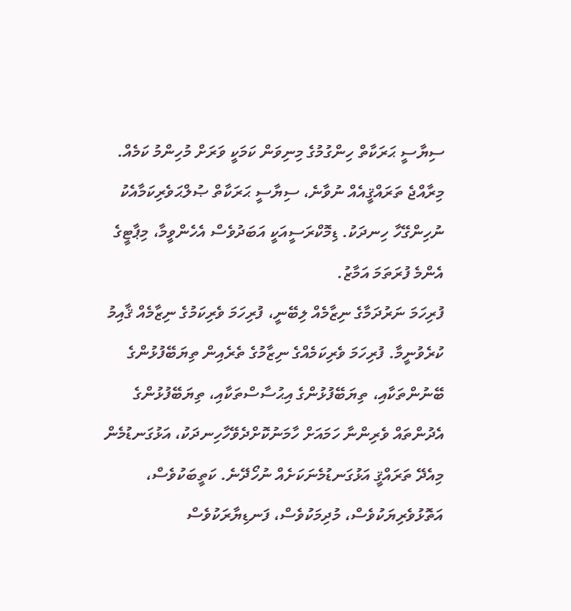ސިޔާސީ ޙަރަކާތް ހިންގުމުގެ މިނިވަން ކަމަކީ ވަރަށް މުހިންމު ކަމެއް. މިރާއްޖެ ތަރައްޤީއެއް ނުވާނެ، ސިޔާސީ ޙަރަކާތް ޞުލްޙަވެރިކަމާއެކު ނުހިންގޭހާ ހިނދަކު. ޑިމޮކްރަސީއަކީ އަބަދުވެސް އެހެންވީމާ، މިޕާޓީގެ އެންމެ ފުރަތަމަ އަމާޒު.
ފުރިހަމަ ނަރުދަމާގެ ނިޒާމެއް ލިބޭނީ، ފުރިހަމަ ވެރިކަމުގެ ނިޒާމެއް ޤާއިމު ކުރެވުނީމާ. ފުރިހަމަ ވެރިކަމެއްގެ ނިޒާމުގެ ތެރެއިން ތިޔަބޭފުޅުންގެ ބޭނުންތަކާއި، ތިޔަބޭފުޅުންގެ އިޙުސާސްތަކާއި، ތިޔަބޭފުޅުންގެ އެދުންތައް ވެރިންނާ ހަމައަށް ހާމަނުކޮށްދެވޭހާހިނދަކު، އަޅުގަނޑުމެން މިއެދޭ ތަރައްޤީ އަޅުގަނޑުމެނަކަށެއް ނުހޯދޭނެ. ކަތީބަކުވެސް، އަތޮޅުވެރިޔަކުވެސް، މުދިމަކުވެސް، ފަނޑިޔާރަކުވެސް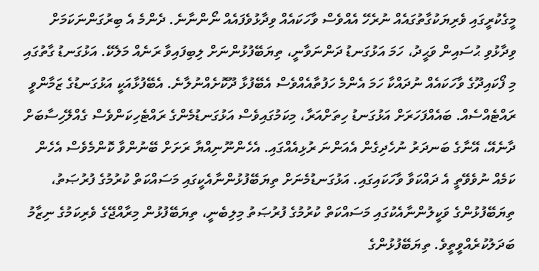މީގެކުރީގައި ވެރިޔަކުގާތުގައެއް ނުރެހޭ އެއްވެސް ވާހަކައެއް ވިދާޅުވެފައެއް ނޯންނާނެ. ދެންމެ އެ ބިރުގަންނަކަމަށް ވިދާޅުވި ޙުސައިން ވަޙީދު، ހަމަ އަޅުގަނޑު ދަންނަވާނީ، ތިޔަބޭފުޅުންނަށް ލިބިފައިވާ ރަނެއް މަލެކޭ. އަޅުގަނޑު ގާތުގައި މި ފޯކައިދޫގެ ވާހަކައެއް ނުދައްކާ ހަމަ އެންމެ ހަފުތާއެއްވެސް އެބޭފުޅާ ދޫކޮށެއްނުލާނެ. އެބޭފުޅާއަކީ އަޅުގަނޑުގެ ޒަމާންވީ ރައްޓެއްސެއް. ބައެއްފަހަރަށް އަޅުގަނޑު ހިތަށްއަރާ، މިކަމުގައިވެސް އަޅުގަނޑުމެންގެ ރައްޓެހިކަންވެސް ގެއްލޭހިސާބަށް ދާނެއޭ، އޭނާގެ ބަނދަރު ނުހެދިގެން އެއަންނަ ރުޅިއެއްގައި. އެހެންނޫނިއްޔާ ރަށަށް ބޭނުންވާ ކޮންމެވެސް އެހެން ކަމެއް ނުވެވޭތީ އެ ދައްކަވާ ވާހަކައިގައި. އަޅުގަނޑުމެނަށް ތިޔަބޭފުޅުންނާއެކީގައި މަސައްކަތް ކުރުމުގެ ފުރުޞަތު، ތިޔަބޭފުޅުންގެ ވަކީލުންނާއެކުގައި މަސައްކަތް ކުރުމުގެ ފުރުޞަތު މިލިބެނީ، ތިޔަބޭފުޅުން މިރާއްޖޭގެ ވެރިކަމުގެ ނިޒާމު ބަދަލުކުރެއްވީތީވެ. ތިޔަބޭފުޅުންގެ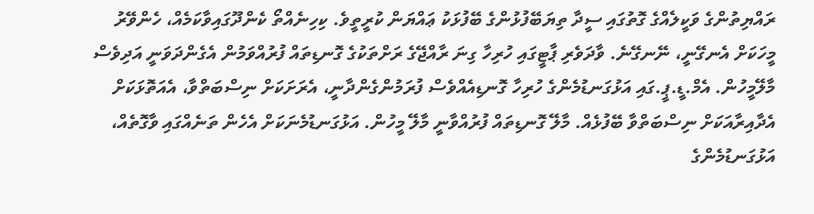ރައްޔިތުންގެ ވަކީލެއްގެ ގޮތުގައި ސީދާ ތިޔަބޭފުޅުންގެ ބޭފުޅަކު ޢައްޔަން ކުރީތީވެ. ކިހިނެއްތޯ ކެންދޫގައިވާކަމެއް، ހެންވޭރު މީހަކަށް އެނގޭނީ، ނޭނގޭނެ. ވާދަވެރި ޕާޓީގައި ހުރިހާ ގިނަ ރާއްޖޭގެ ރަށްތަކުގެ ގޮނޑިތައް ފުރުއްވަމުން އެގެންދަވަނީ އަދިވެސް މާލޭމީހުން. އެމް.ޑީ.ޕީ.ގައި އަޅުގަނޑުމެންގެ ހުރިހާ ގޮނޑިއެއްވެސް ފުރަމުންގެންދާނީ، އެރަށަކަށް ނިސްބަތްވާ، އެއަތޮޅަކަށް އެދާއިރާއަކަށް ނިސްބަތްވާ ބޭފުޅެއް. މާލޭ ގޮނޑިތައް ފުރުއްވާނީ މާލޭ މީހުން. އަޅުގަނޑުމެނަކަށް އެހެން ތަނެއްގައި ވާގޮތެއް، އަޅުގަނޑުމެންގެ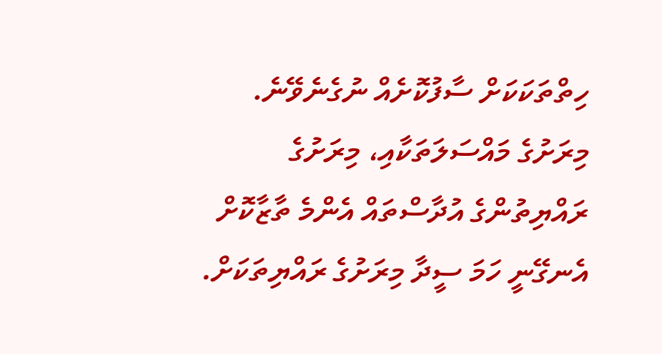ހިތްތަކަކަށް ސާފުކޮށެއް ނުގެނެވޭނެ. މިރަށުގެ މައްސަލަތަކާއި، މިރަށުގެ ރައްޔިތުންގެ އުދާސްތައް އެންމެ ތާޒާކޮށް އެނގޭނީ ހަމަ ސީދާ މިރަށުގެ ރައްޔިތަކަށް.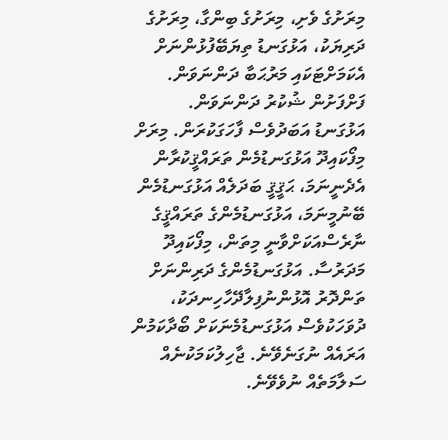މިރަށުގެ ވެށި، މިރަށުގެ ބިންގާ، މިރަށުގެ ދަރިޔަކު، އަޅުގަނޑު ތިޔަބޭފުޅުންނަށް އެކަމަށްޓަކައި މަރުޙަބާ ދަންނަވަން. ފަށްފަށުން ޝުކުރު ދަންނަވަން.
އަޅުގަނޑު އަބަދުވެސް ފާހަގަކުރަން. މިރަށް މިފޯކައިދޫ އަޅުގަނޑުމެން ތަރައްޤީކުރާން އެދެނީނަމަ، ޙަޤީޤީ ބަދަލެއް އަޅުގަނޑުމެން ބޭނުމީނަމަ، އަޅުގަނޑުމެންގެ ތަރައްޤީގެ ނާރެސްއަކަށްވާނީ މިތަން، މިފޯކައިދޫ މަދަރުސާ. އަޅުގަނޑުމެންގެ ދަރިންނަށް ތަންދޮރު އޮޅުންނުފިލާދޭހާހިނދަކު، ދުވަހަކުވެސް އަޅުގަނޑުމެނަކަށް ބޯދާކަމުން އަރައެއް ނުގަނެވޭނެ. ޖާހިލުކަމަކުނެއް ސަލާމަތެއް ނުވެވޭނެ.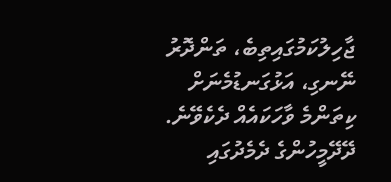ޖާހިލުކަމުގައިތިބެ، ތަންދޮރު ނޭނގި، އަޅުގަނޑުމެނަށް ކިތަންމެ ވާހަކައެއް ދެކެވޭނެ. ދޭދޭމީހުންގެ ދެމެދުގައި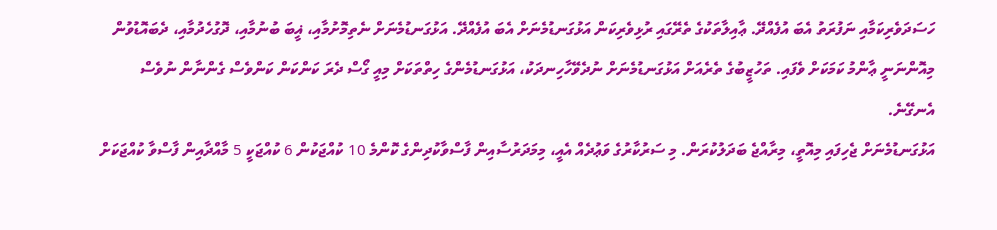ހަސަދަވެރިކަމާއި ނަފުރަތު އެބަ އުފެއްދޭ. ޢާއިލާތަކުގެ ތެރޭގައި ރުޅިވެރިކަން އަޅުގަނޑުމެނަށް އެބަ އުފެއްދޭ. އަޅުގަނޑުމެނަށް ނެތިމޮށުމާއި، ޣީބަ ބުނުމާއި، ދޮގުހެދުމާއި، ދެބައޮޑުވުން މިއޮންނަނީ ޢާންމު ކަމަކަށް ވެފައި. ތަހުޒީބުގެ ތެރެއަށް އަޅުގަނޑުމެނަށް ނުދެވޭހާހިނދަކު، އަޅުގަނޑުމެންގެ ހިތްތަކަށް މިއީ ގޯސް ދެރަ ކަންކަން ކަންވެސް ގެންނާން ނުވެސް އެނގޭނެ.
އަޅުގަނޑުމެނަށް ޖެހިފައި މިއޮތީ، މިރާއްޖެ ބަދަލުކުރަން. މި ސަރުކާރުގެ ވަޢުދެއް އެއީ، މިމަދަރުސާއިން ފާސްވާކުދިންގެ ކޮންމެ 10 ކުއްޖަކުން 6 ކުއްޖަކީ 5 މާއްދާއިން ފާސްވާ ކުއްޖަކަށް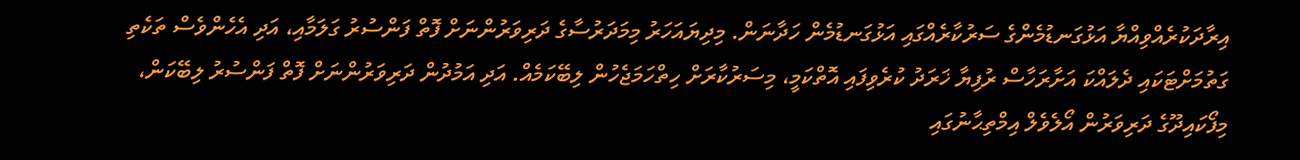އިރާދަކުރެއްވިއްޔާ އަޅުގަނޑުމެންގެ ސަރުކާރެއްގައި އަޅުގަނޑުމެން ހަދާނަން. މިދިޔައަހަރު މިމަދަރުސާގެ ދަރިވަރުންނަށް ފޮތް ފަންސުރު ގަލަމާއި، އަދި އެހެންވެސް ތަކެތި ގަތުމަށްޓަކައި ދެލައްކަ އަށާރަހާސް ރުފިޔާ ޚަރަދު ކުރެވިފައި އޮތްކަމީ، މިސަރުކާރަށް ހިތްހަމަޖެހުން ލިބޭކަމެއް. އަދި އަމުދުން ދަރިވަރުންނަށް ފޮތް ފަންސުރު ލިބޭކަން، މިފޯކައިދޫގެ ދަރިވަރުން އޯލެވެލް އިމްތިޙާނުގައި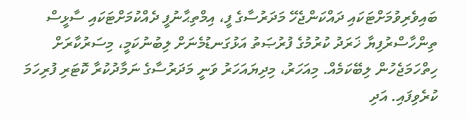ބައިވެރިވުމަށްޓަކައި ދައްކަންޖެހޭ މަދަރުސާގެ ފީ، އިމްތިޙާނުފީ ދެއްކުމަށްޓަކައި ސާޅީސް ތިންހާސްރުފިޔާ ޚަރަދު ކުރުމުގެ ފުރުޞަތު އަޅުގަނޑުމެނަށް ލިބުނުކަމީ، މިސަރުކާރަށް ހިތްހަމަޖެހުން ލިބޭކަމެއް. މިއަހަރު، މިދިޔައަހަރު ވަނީ މަދަރުސާގެ ނަމާދުކުރާ ކޮޓަރި ފުރިހަމަ ކުރެވިފައި. އަދި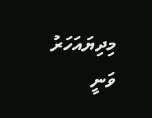މިދިޔައަހަރު ވަނީ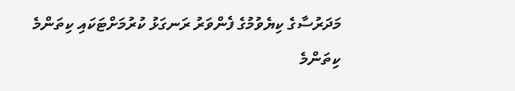މަދަރުސާގެ ކިޔެވުމުގެ ފެންވަރު ރަނގަޅު ކުރުމަށްޓަކައި ކިތަންމެ ކިތަންމެ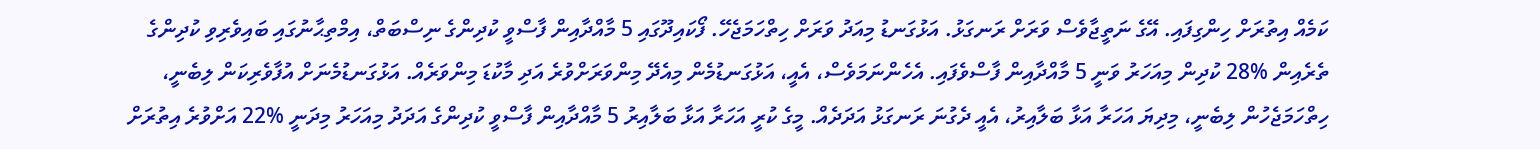ކަމެއް އިތުރަށް ހިންގިފައި. އޭގެ ނަތީޖާވެސް ވަރަށް ރަނގަޅު. އަޅުގަނޑު މިއަދު ވަރަށް ހިތްހަމަޖެހޭ. ފޯކައިދޫގައި 5 މާއްދާއިން ފާސްވީ ކުދިންގެ ނިސްބަތް، އިމްތިޙާނުގައި ބައިވެރިވި ކުދިންގެ ތެރެއިން %28 ކުދިން މިއަހަރު ވަނީ 5 މާއްދާއިން ފާސްވެފައި. އެހެންނަމަވެސް، އެއީ، އަޅުގަނޑުމެން މިއެދޭ މިންވަރަށްވުރެ އަދި މާކުޑަ މިންވަރެއް. އަޅުގަނޑުމެނަށް އުފާވެރިކަން ލިބެނީ، ހިތްހަމަޖެހުން ލިބެނީ، މިދިޔަ އަހަރާ އަޅާ ބަލާއިރު، އެއީ ދެގުނަ ރަނގަޅު އަދަދެއް. މީގެ ކުރީ އަހަރާ އަޅާ ބަލާއިރު 5 މާއްދާއިން ފާސްވީ ކުދިންގެ އަދަދު މިއަހަރު މިދަނީ %22 އަށްވުރެ އިތުރަށް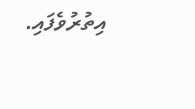އިތުރުވެފައި.